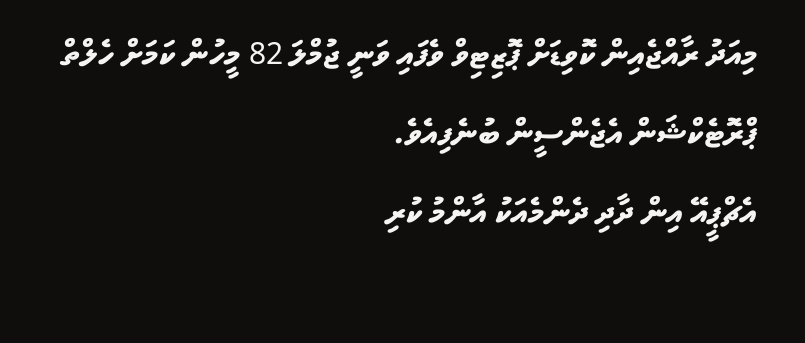މިއަދު ރާއްޖެއިން ކޮވިޑަށް ޕޮޒިޓިވް ވެފައި ވަނީ ޖުމްލަ 82 މީހުން ކަމަށް ހެލްތް ޕްރޮޓެކްޝަން އެޖެންސީން ބުނެފިއެވެ.
އެޗްޕީއޭ އިން ދާދި ދެންމެއަކު އާންމު ކުރި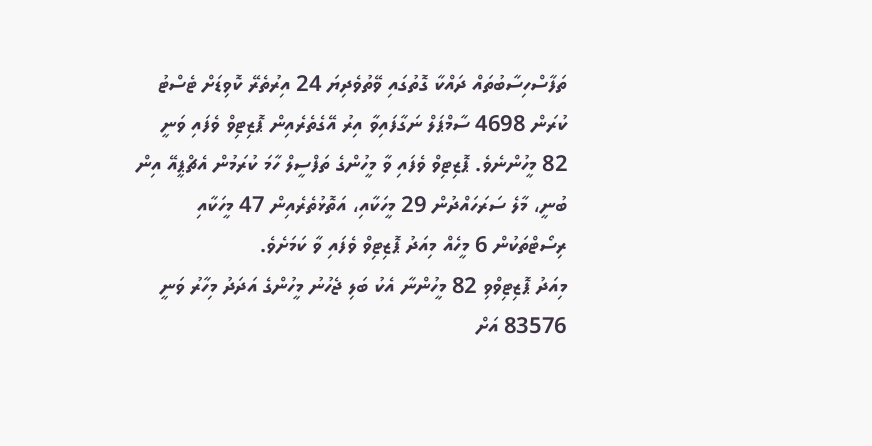ތަފާސްހިސާބުތައް ދައްކާ ގޮތުގައި ވޭތުވެދިޔަ 24 އިރުތެރޭ ކޮވިޑަށް ޓެސްޓު ކުރަން 4698 ސާމްޕަލް ނަގާފައިވާ އިރު އޭގެތެރެއިން ޕޮޒިޓިވް ވެފައި ވަނީ 82 މީހުންނެވެ. ޕޮޒިޓިވް ވެފައި ވާ މީހުންގެ ތަފްސީލް ހާމަ ކުރަމުން އެޗްޕީއޭ އިން ބުނީ، މާލެ ސަރަހައްދުން 29 މީހަކާއި، އަތޮޅުތެރެއިން 47 މީހަކާއި ރިސޯޓްތަކުން 6 މީހެއް މިއަދު ޕޮޒިޓިވް ވެފައި ވާ ކަމަށެވެ.
މިއަދު ޕޮޒިޓިވްވި 82 މީހުންނާ އެކު ބަލި ޖެހުނު މީހުންގެ އަދަދު މިހާރު ވަނީ 83576 އަށް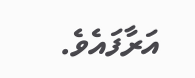އަރާފައެވެ.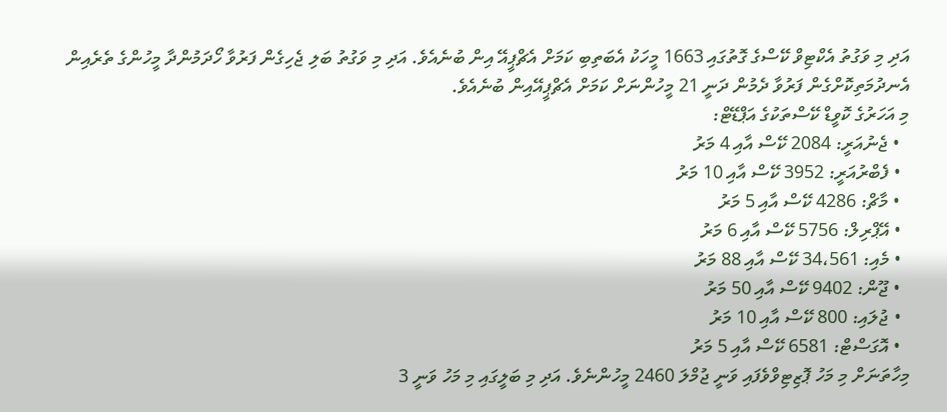އަދި މި ވަގުތު އެކްޓިވް ކޭސްގެ ގޮތުގައި 1663 މީހަކު އެބަތިބި ކަމަށް އެޗްޕީއޭ އިން ބުނެއެވެ. އަދި މި ވަގުތު ބަލި ޖެހިގެން ފަރުވާ ހޯދަމުންދާ މީހުންގެ ތެރެއިން އެނދުމަތިކޮށްގެން ފަރުވާ ދެމުން ދަނީ 21 މީހުންނަށް ކަމަށް އެޗްޕީއޭއިން ބުނެއެވެ.
މި އަހަރުގެ ކޮވީޑް ކޭސްތަކުގެ އަޕްޑޭޓް:
  • ޖެނުއަރީ: 2084 ކޭސް އާއި 4 މަރު
  • ފެބްރުއަރީ: 3952 ކޭސް އާއި 10 މަރު
  • މާޗް: 4286 ކޭސް އާއި 5 މަރު
  • އޭޕްރިލް: 5756 ކޭސް އާއި 6 މަރު
  • މެއި: 34،561 ކޭސް އާއި 88 މަރު
  • ޖޫން: 9402 ކޭސް އާއި 50 މަރު
  • ޖުލައި: 800 ކޭސް އާއި 10 މަރު
  • އޮގަސްޓް: 6581 ކޭސް އާއި 5 މަރު
މިހާތަނަށް މި މަހު ޕޮޒިޓިވްވެފައި ވަނީ ޖުމްލަ 2460 މީހުންނެވެ. އަދި މި ބަލީގައި މި މަހު ވަނީ 3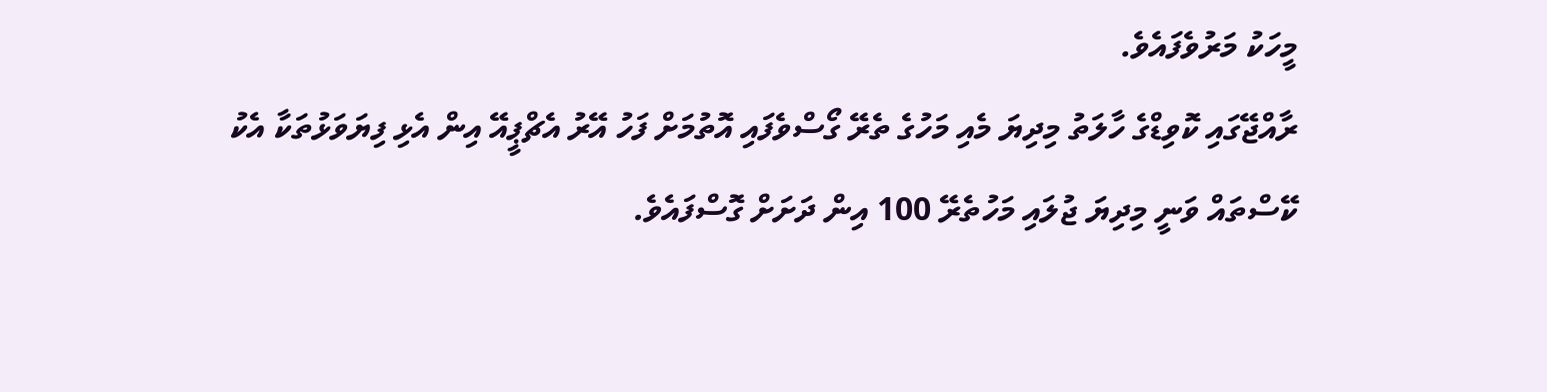މީހަކު މަރުވެފައެވެ.
ރާއްޖޭގައި ކޮވިޑްގެ ހާލަތު މިދިޔަ މެއި މަހުގެ ތެރޭ ގޯސްވެފައި އޮތުމަށް ފަހު އޭރު އެޗްޕީއޭ އިން އެޅި ފިޔަވަޅުތަކާ އެކު ކޭސްތައް ވަނީ މިދިޔަ ޖުލައި މަހުތެރޭ 100 އިން ދަށަށް ގޮސްފައެވެ.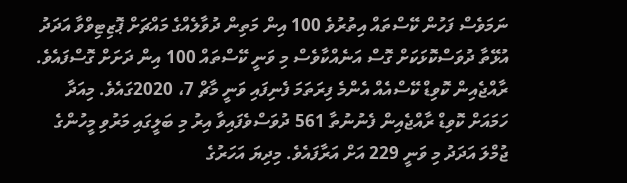ނަމަވެސް ފަހުން ކޭސްތައް އިތުރުވެ 100 އިން މަތިން ދުވާލެއްގެ މައްޗަށް ޕޮޒިޓިވްވާ އަދަދު އުޅޭތާ ދުވަސްކޮޅަކަށް ގޮސް އަނެއްކާވެސް މި ވަނީ ކޭސްތައް 100 އިން ދަށަށް ގޮސްފައެވެ.
ރާއްޖެއިން ކޮވިޑް ކޭސްއެއް އެންމެ ފިރަތަމަ ފެނިފައި ވަނީ މާޗް 7، 2020ގައެވެ. މިއަދާ ހަމައަށް ކޮވިޑް ރާއްޖެއިން ފެނުނުތާ 561 ދުވަސްވެފައިވާ އިރު މި ބަލީގައި މަރުވި މީހުންގެ ޖުމްލަ އަދަދު މި ވަނީ 229 އަށް އަރާފައެވެ. މިދިޔަ އަހަރުގެ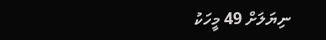ނިޔަލަށް 49 މީހަކު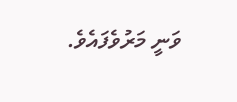ވަނީ މަރުވެފައެވެ.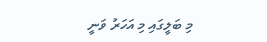މި ބަލީގައި މި އަހަރު ވަނީ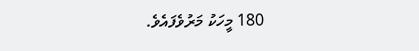180 މީހަކު މަރުވެފައެވެ.